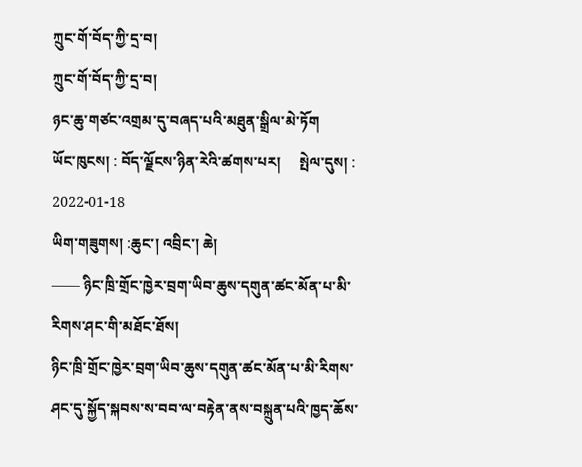ཀྲུང་གོ་བོད་ཀྱི་དྲ་བ།
ཀྲུང་གོ་བོད་ཀྱི་དྲ་བ།
ཉང་ཆུ་གཙང་འགྲམ་དུ་བཞད་པའི་མཐུན་སྒྲིལ་མེ་ཏོག
ཡོང་ཁུངས། : བོད་ལྗོངས་ཉིན་རེའི་ཚགས་པར།     སྤེལ་དུས། : 2022-01-18
ཡིག་གཟུགས། :ཆུང་། འབྲིང་། ཆེ།
—— ཉིང་ཁྲི་གྲོང་ཁྱེར་བྲག་ཡིབ་ཆུས་དགུན་ཚང་མོན་པ་མི་རིགས་ཤང་གི་མཐོང་ཐོས།
ཉིང་ཁྲི་གྲོང་ཁྱེར་བྲག་ཡིབ་ཆུས་དགུན་ཚང་མོན་པ་མི་རིགས་ཤང་དུ་སྐྱོད་སྐབས་ས་བབ་ལ་བརྟེན་ནས་བསྐྲུན་པའི་ཁྱད་ཆོས་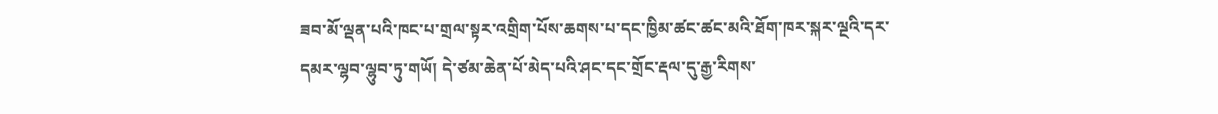ཟབ་མོ་ལྡན་པའི་ཁང་པ་གྲལ་སྟར་འགྲིག་པོས་ཆགས་པ་དང་ཁྱིམ་ཚང་ཚང་མའི་ཐོག་ཁར་སྐར་ལྔའི་དར་དམར་ལྷབ་ལྷུབ་ཏུ་གཡོ། དེ་ཙམ་ཆེན་པོ་མེད་པའི་ཤང་དང་གྲོང་རྡལ་དུ་རྒྱ་རིགས་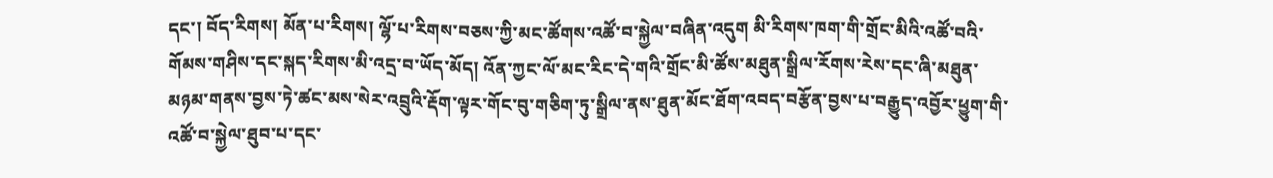དང་། བོད་རིགས། མོན་པ་རིགས། ལྷོ་པ་རིགས་བཅས་ཀྱི་མང་ཚོགས་འཚོ་བ་སྐྱེལ་བཞིན་འདུག མི་རིགས་ཁག་གི་གྲོང་མིའི་འཚོ་བའི་གོམས་གཤིས་དང་སྐད་རིགས་མི་འདྲ་བ་ཡོད་མོད། འོན་ཀྱང་ལོ་མང་རིང་དེ་གའི་གྲོང་མི་ཚོས་མཐུན་སྒྲིལ་རོགས་རེས་དང་ཞི་མཐུན་མཉམ་གནས་བྱས་ཏེ་ཚང་མས་སེར་འབྲུའི་རྡོག་ལྟར་གོང་བུ་གཅིག་ཏུ་སྒྲིལ་ནས་ཐུན་མོང་ཐོག་འབད་བརྩོན་བྱས་པ་བརྒྱུད་འབྱོར་ཕྱུག་གི་འཚོ་བ་སྐྱེལ་ཐུབ་པ་དང་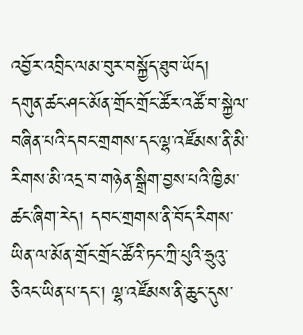འབྱོར་འབྲིང་ལམ་བུར་བསྐྱོད་ཐུབ་ཡོད།
དགུན་ཚང་ཤང་མོན་གྲོང་གྲོང་ཚོར་འཚོ་བ་སྐྱེལ་བཞིན་པའི་དབང་གྲགས་དང་ལྷ་འཛོམས་ནི་མི་རིགས་མི་འདྲ་བ་གཉེན་སྒྲིག་བྱས་པའི་ཁྱིམ་ཚང་ཞིག་རེད། དབང་གྲགས་ནི་བོད་རིགས་ཡིན་ལ་མོན་གྲོང་གྲོང་ཚོའི་ཏང་ཀྲི་པུའི་ཧྲུའུ་ཅིའང་ཡིན་པ་དང་། ལྷ་འཛོམས་ནི་ཆུང་དུས་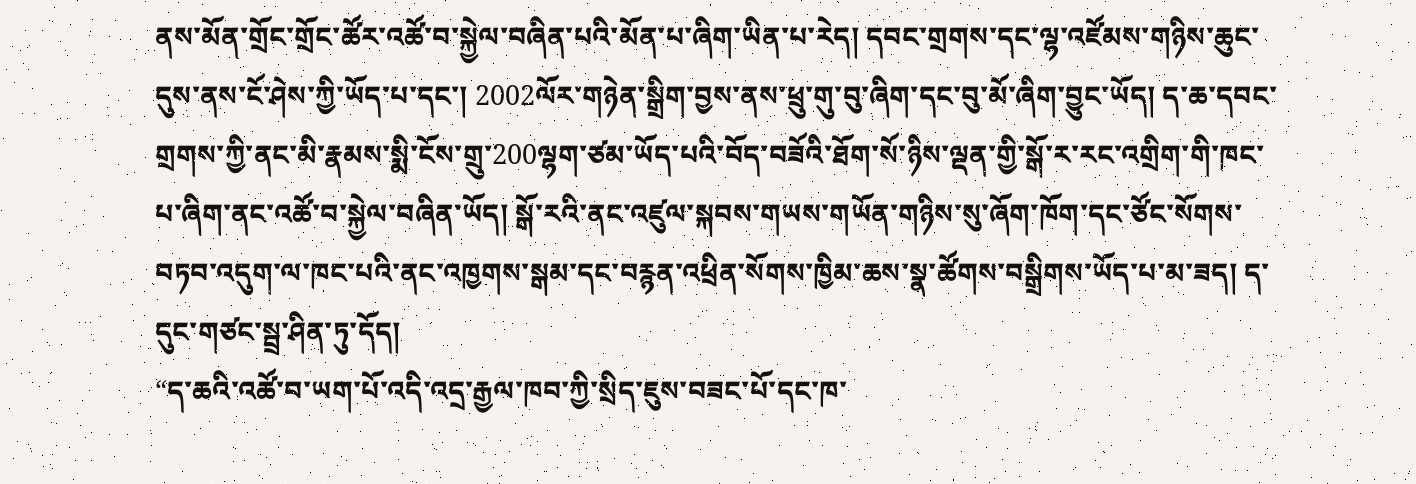ནས་མོན་གྲོང་གྲོང་ཚོར་འཚོ་བ་སྐྱེལ་བཞིན་པའི་མོན་པ་ཞིག་ཡིན་པ་རེད། དབང་གྲགས་དང་ལྷ་འཛོམས་གཉིས་ཆུང་དུས་ནས་ངོ་ཤེས་ཀྱི་ཡོད་པ་དང་། 2002ལོར་གཉེན་སྒྲིག་བྱས་ནས་ཕྲུ་གུ་བུ་ཞིག་དང་བུ་མོ་ཞིག་བྱུང་ཡོད། ད་ཆ་དབང་གྲགས་ཀྱི་ནང་མི་རྣམས་སྨི་ངོས་གྲུ་200ལྷག་ཙམ་ཡོད་པའི་བོད་བཟོའི་ཐོག་སོ་ཉིས་ལྡན་གྱི་སྒོ་ར་རང་འགྲིག་གི་ཁང་པ་ཞིག་ནང་འཚོ་བ་སྐྱེལ་བཞིན་ཡོད། སྒོ་རའི་ནང་འཛུལ་སྐབས་གཡས་གཡོན་གཉིས་སུ་ཞོག་ཁོག་དང་ཙོང་སོགས་བཏབ་འདུག་ལ་ཁང་པའི་ནང་འཁྱགས་སྒམ་དང་བརྙན་འཕྲིན་སོགས་ཁྱིམ་ཆས་སྣ་ཚོགས་བསྒྲིགས་ཡོད་པ་མ་ཟད། ད་དུང་གཙང་སྦྲ་ཤིན་ཏུ་དོད།
“ད་ཆའི་འཚོ་བ་ཡག་པོ་འདི་འདྲ་རྒྱལ་ཁབ་ཀྱི་སྲིད་ཇུས་བཟང་པོ་དང་ཁ་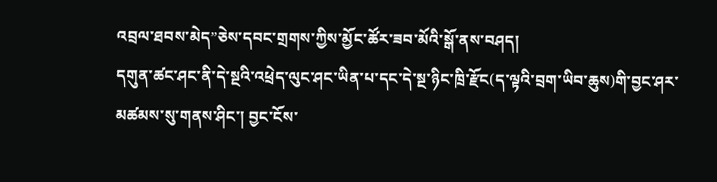འབྲལ་ཐབས་མེད”ཅེས་དབང་གྲགས་ཀྱིས་མྱོང་ཚོར་ཟབ་མོའི་སྒོ་ནས་བཤད།
དགུན་ཚང་ཤང་ནི་དེ་སྔའི་འཕྲེད་ལུང་ཤང་ཡིན་པ་དང་དེ་སྔ་ཉིང་ཁྲི་རྫོང(ད་ལྟའི་བྲག་ཡིབ་ཆུས)གི་བྱང་ཤར་མཚམས་སུ་གནས་ཤིང་། བྱང་ངོས་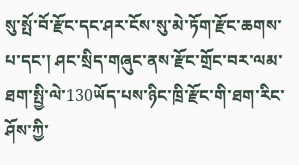སུ་སྤོ་བོ་རྫོང་དང་ཤར་ངོས་སུ་མེ་ཏོག་རྫོང་ཆགས་པ་དང་། ཤང་སྲིད་གཞུང་ནས་རྫོང་གྲོང་བར་ལམ་ཐག་སྤྱི་ལེ་130ཡོད་པས་ཉིང་ཁྲི་རྫོང་གི་ཐག་རིང་ཤོས་ཀྱི་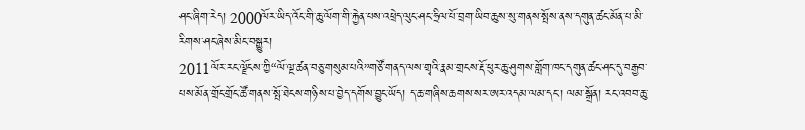ཤང་ཞིག་རེད། 2000ལོར་ཡིད་འོང་གི་ཆུ་ལོག་གི་རྐྱེན་པས་འཕྲེད་ལུང་ཤང་ཧྲིལ་པོ་བྲག་ཡིབ་ཆུས་སུ་གནས་སྤོས་ནས་དགུན་ཚང་མོན་པ་མི་རིགས་ཤང་ཞེས་མིང་བསྒྱུར།
2011ལོར་རང་ལྗོངས་ཀྱི“ལོ་ལྔ་ཚན་བཅུ་གསུམ་པའི”གཙོ་གནད་ལས་གྲྭའི་རྣམ་གྲངས་རྡོ་ཕུར་ཆུ་ཤུགས་གློག་ཁང་དགུན་ཚང་ཤང་དུ་བརྒྱབ་པས་མོན་གྲོང་གྲོང་ཚོ་གནས་སྤོ་ཐེངས་གཉིས་པ་བྱེད་དགོས་བྱུང་ཡོད། ད་ཆ་གཞིས་ཆགས་སར་ཨར་འདམ་ལམ་དང་། ལམ་སྒྲོན། རང་འབབ་ཆུ་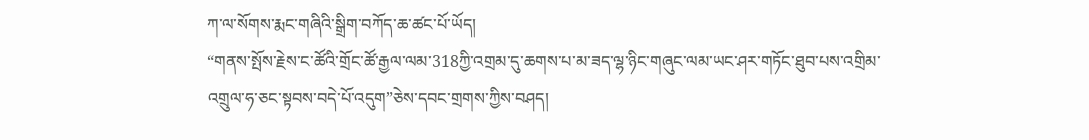ཀ་ལ་སོགས་རྨང་གཞིའི་སྒྲིག་བཀོད་ཆ་ཚང་པོ་ཡོད།
“གནས་སྤོས་རྗེས་ང་ཚོའི་གྲོང་ཚོ་རྒྱལ་ལམ་318ཀྱི་འགྲམ་དུ་ཆགས་པ་མ་ཟད་ལྷ་ཉིང་གཞུང་ལམ་ཡང་ཤར་གཏོང་ཐུབ་པས་འགྲིམ་འགྲུལ་ཧ་ཅང་སྟབས་བདེ་པོ་འདུག”ཅེས་དབང་གྲགས་ཀྱིས་བཤད།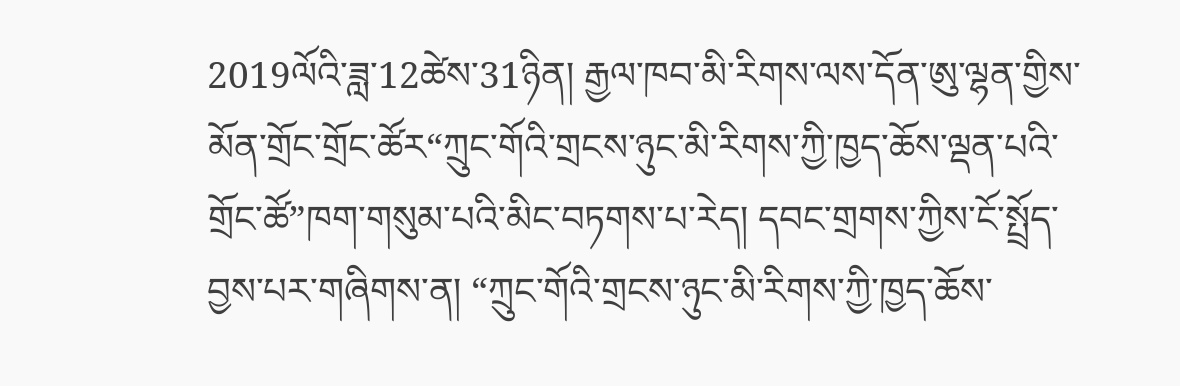2019ལོའི་ཟླ་12ཚེས་31ཉིན། རྒྱལ་ཁབ་མི་རིགས་ལས་དོན་ཨུ་ལྷན་གྱིས་མོན་གྲོང་གྲོང་ཚོར“ཀྲུང་གོའི་གྲངས་ཉུང་མི་རིགས་ཀྱི་ཁྱད་ཆོས་ལྡན་པའི་གྲོང་ཚོ”ཁག་གསུམ་པའི་མིང་བཏགས་པ་རེད། དབང་གྲགས་ཀྱིས་ངོ་སྤྲོད་བྱས་པར་གཞིགས་ན། “ཀྲུང་གོའི་གྲངས་ཉུང་མི་རིགས་ཀྱི་ཁྱད་ཆོས་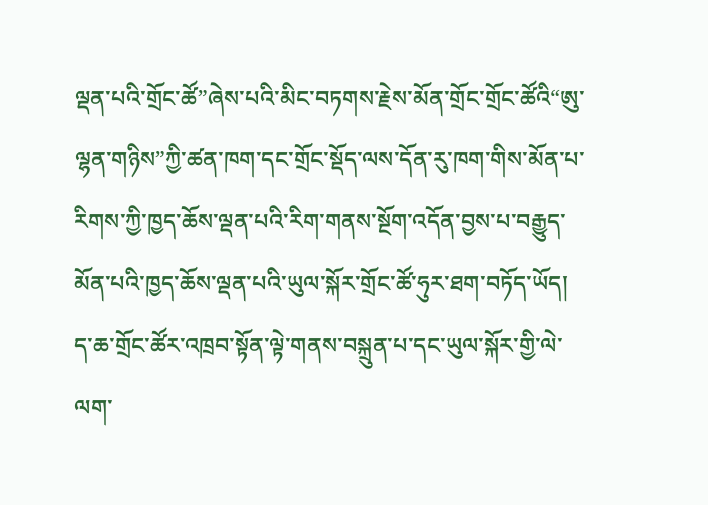ལྡན་པའི་གྲོང་ཚོ”ཞེས་པའི་མིང་བཏགས་རྗེས་མོན་གྲོང་གྲོང་ཚོའི“ཨུ་ལྷན་གཉིས”ཀྱི་ཚན་ཁག་དང་གྲོང་སྡོད་ལས་དོན་རུ་ཁག་གིས་མོན་པ་རིགས་ཀྱི་ཁྱད་ཆོས་ལྡན་པའི་རིག་གནས་སྔོག་འདོན་བྱས་པ་བརྒྱུད་མོན་པའི་ཁྱད་ཆོས་ལྡན་པའི་ཡུལ་སྐོར་གྲོང་ཚོ་ཧུར་ཐག་བཏོད་ཡོད། ད་ཆ་གྲོང་ཚོར་འཁྲབ་སྟོན་ལྟེ་གནས་བསྐྲུན་པ་དང་ཡུལ་སྐོར་གྱི་ལེ་ལག་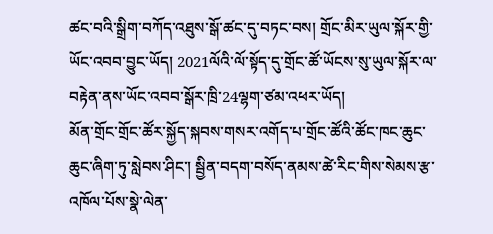ཚང་བའི་སྒྲིག་བཀོད་འཐུས་སྒོ་ཚང་དུ་བཏང་བས། གྲོང་མིར་ཡུལ་སྐོར་གྱི་ཡོང་འབབ་བྱུང་ཡོད། 2021ལོའི་ལོ་སྟོད་དུ་གྲོང་ཚོ་ཡོངས་སུ་ཡུལ་སྐོར་ལ་བརྟེན་ནས་ཡོང་འབབ་སྒོར་ཁྲི་24ལྷག་ཙམ་འཕར་ཡོད།
མོན་གྲོང་གྲོང་ཚོར་སྐྱོད་སྐབས་གསར་འགོད་པ་གྲོང་ཚོའི་ཚོང་ཁང་ཆུང་ཆུང་ཞིག་ཏུ་སླེབས་ཤིང་། སྦྱིན་བདག་བསོད་ནམས་ཚེ་རིང་གིས་སེམས་རྩ་འཁོལ་པོས་སྣེ་ལེན་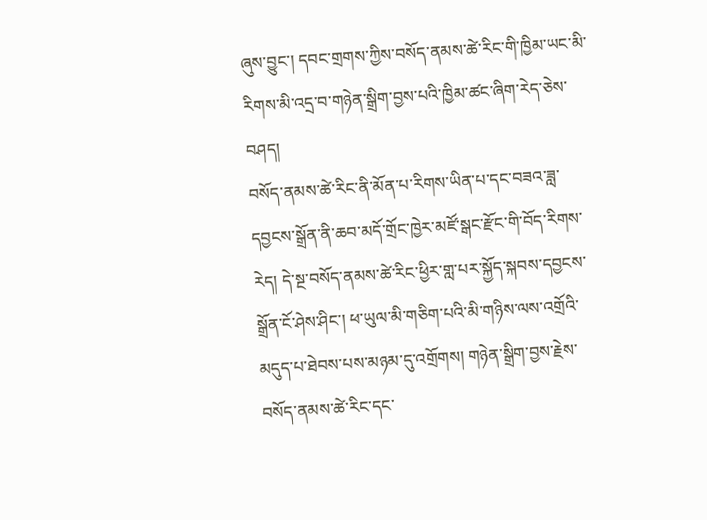ཞུས་བྱུང་། དབང་གྲགས་ཀྱིས་བསོད་ནམས་ཚེ་རིང་གི་ཁྱིམ་ཡང་མི་རིགས་མི་འདྲ་བ་གཉེན་སྒྲིག་བྱས་པའི་ཁྱིམ་ཚང་ཞིག་རེད་ཅེས་བཤད།
བསོད་ནམས་ཚེ་རིང་ནི་མོན་པ་རིགས་ཡིན་པ་དང་བཟའ་ཟླ་དབྱངས་སྒྲོན་ནི་ཆབ་མདོ་གྲོང་ཁྱེར་མཛོ་སྒང་རྫོང་གི་བོད་རིགས་རེད། དེ་སྔ་བསོད་ནམས་ཚེ་རིང་ཕྱིར་གླ་པར་སྐྱོད་སྐབས་དབྱངས་སྒྲོན་ངོ་ཤེས་ཤིང་། ཕ་ཡུལ་མི་གཅིག་པའི་མི་གཉིས་ལས་འགྲོའི་མདུད་པ་ཐེབས་པས་མཉམ་དུ་འགྲོགས། གཉེན་སྒྲིག་བྱས་རྗེས་བསོད་ནམས་ཚེ་རིང་དང་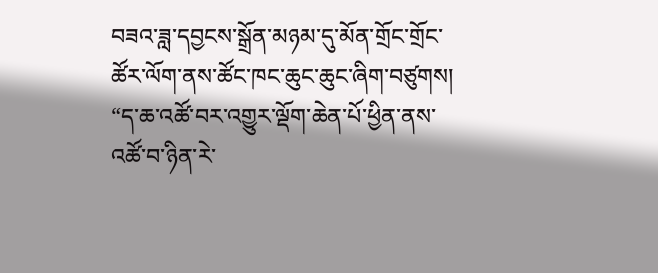བཟའ་ཟླ་དབྱངས་སྒྲོན་མཉམ་དུ་མོན་གྲོང་གྲོང་ཚོར་ལོག་ནས་ཚོང་ཁང་ཆུང་ཆུང་ཞིག་བཙུགས། “ད་ཆ་འཚོ་བར་འགྱུར་ལྡོག་ཆེན་པོ་ཕྱིན་ནས་འཚོ་བ་ཉིན་རེ་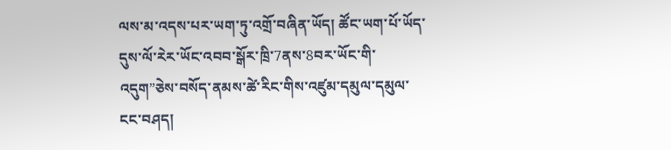ལས་མ་འདས་པར་ཡག་ཏུ་འགྲོ་བཞིན་ཡོད། ཚོང་ཡག་པོ་ཡོད་དུས་ལོ་རེར་ཡོང་འབབ་སྒོར་ཁྲི་7ནས་8བར་ཡོང་གི་འདུག”ཅེས་བསོད་ནམས་ཚེ་རིང་གིས་འཛུམ་དམུལ་དམུལ་ངང་བཤད།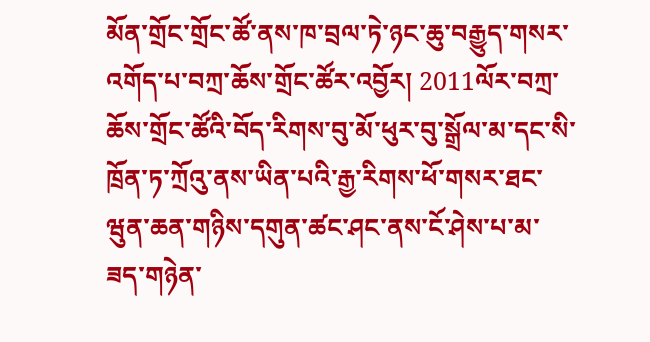མོན་གྲོང་གྲོང་ཚོ་ནས་ཁ་བྲལ་ཏེ་ཉང་ཆུ་བརྒྱུད་གསར་འགོད་པ་བཀྲ་ཆོས་གྲོང་ཚོར་འབྱོར། 2011ལོར་བཀྲ་ཆོས་གྲོང་ཚོའི་བོད་རིགས་བུ་མོ་ཕུར་བུ་སྒྲོལ་མ་དང་སི་ཁྲོན་ཏ་ཀྲོའུ་ནས་ཡིན་པའི་རྒྱ་རིགས་ཕོ་གསར་ཐང་ཝུན་ཆན་གཉིས་དགུན་ཚང་ཤང་ནས་ངོ་ཤེས་པ་མ་ཟད་གཉེན་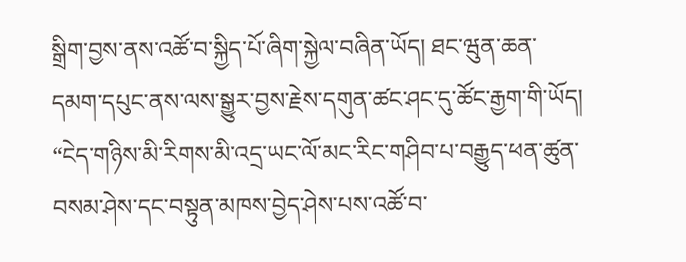སྒྲིག་བྱས་ནས་འཚོ་བ་སྐྱིད་པོ་ཞིག་སྐྱེལ་བཞིན་ཡོད། ཐང་ཝུན་ཆན་དམག་དཔུང་ནས་ལས་སྒྱུར་བྱས་རྗེས་དགུན་ཚང་ཤང་དུ་ཚོང་རྒྱག་གི་ཡོད།
“ངེད་གཉིས་མི་རིགས་མི་འདྲ་ཡང་ལོ་མང་རིང་གཤིབ་པ་བརྒྱུད་ཕན་ཚུན་བསམ་ཤེས་དང་བསྟུན་མཁས་བྱེད་ཤེས་པས་འཚོ་བ་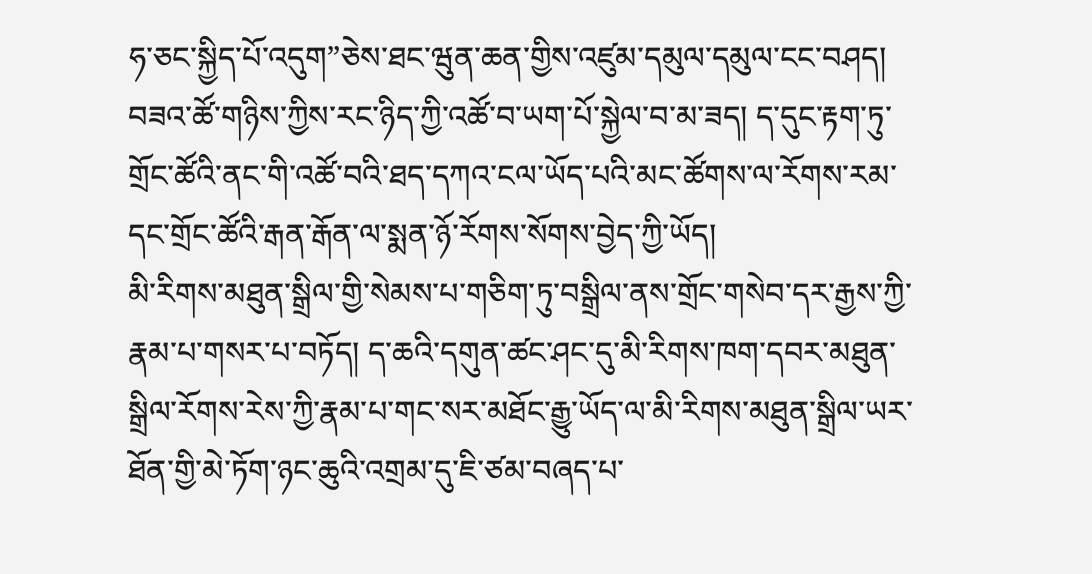ཧ་ཅང་སྐྱིད་པོ་འདུག”ཅེས་ཐང་ཝུན་ཆན་གྱིས་འཛུམ་དམུལ་དམུལ་ངང་བཤད། བཟའ་ཚོ་གཉིས་ཀྱིས་རང་ཉིད་ཀྱི་འཚོ་བ་ཡག་པོ་སྐྱེལ་བ་མ་ཟད། ད་དུང་རྟག་ཏུ་གྲོང་ཚོའི་ནང་གི་འཚོ་བའི་ཐད་དཀའ་ངལ་ཡོད་པའི་མང་ཚོགས་ལ་རོགས་རམ་དང་གྲོང་ཚོའི་རྒན་རྒོན་ལ་སྨན་ཉོ་རོགས་སོགས་བྱེད་ཀྱི་ཡོད།
མི་རིགས་མཐུན་སྒྲིལ་གྱི་སེམས་པ་གཅིག་ཏུ་བསྒྲིལ་ནས་གྲོང་གསེབ་དར་རྒྱས་ཀྱི་རྣམ་པ་གསར་པ་བཏོད། ད་ཆའི་དགུན་ཚང་ཤང་དུ་མི་རིགས་ཁག་དབར་མཐུན་སྒྲིལ་རོགས་རེས་ཀྱི་རྣམ་པ་གང་སར་མཐོང་རྒྱུ་ཡོད་ལ་མི་རིགས་མཐུན་སྒྲིལ་ཡར་ཐོན་གྱི་མེ་ཏོག་ཉང་ཆུའི་འགྲམ་དུ་ཇི་ཙམ་བཞད་པ་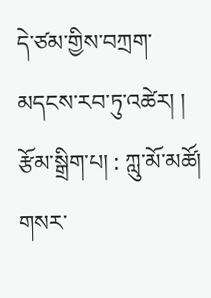དེ་ཙམ་གྱིས་བཀྲག་མདངས་རབ་ཏུ་འཚེར། །
རྩོམ་སྒྲིག་པ། : ཀླུ་མོ་མཚོ།
གསར་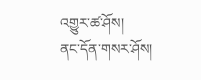འགྱུར་ཚ་ཤོས།
ནང་དོན་གསར་ཤོས།